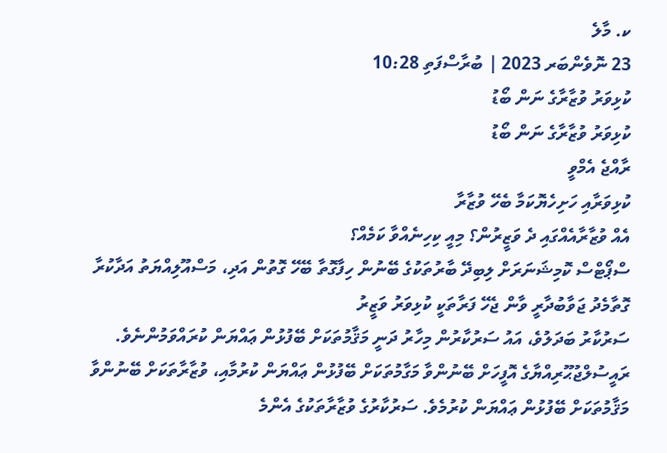ކ. މާލެ
23 ނޮވެންބަރ 2023 | ބުރާސްފަތި 10:28
ކުޅިވަރު ވުޒާރާގެ ނަން ބޯޑު
ކުޅިވަރު ވުޒާރާގެ ނަން ބޯޑު
ރާއްޖެ އެމްވީ
ކުޅިވަރާއި ހަށިހެޔޮކަމާ ބެހޭ ވުޒާރާ
އެއް ވުޒާރާއެއްގައި ދެ ވަޒީރުން؟ މިއީ ކިހިނެއްވާ ކަމެއް؟
ސްޕޯޓްސް ކޮމިޝަނަރަށް ލިބިދޭ ބާރުތަކުގެ ބޭނުން ހިފާގޮތާ ބޭހޭ ގޮތުން އަދި، މަސްއޫލިއްޔަތު އަދާކުރާ ގޮތާމެދު ޖަވާބުދާރީ ވާން ޖެހޭ ފަރާތަކީ ކުޅިވަރު ވަޒީރު
ސަރުކާރު ބަދަލުވެ، އައު ސަރުކާރުން މިހާރު ދަނީ މަޤާމުތަކަށް ބޭފުޅުން ޢައްޔަން ކުރައްވަމުންނެވެ. ރައީސުލްޖުޙޫރިއްޔާގެ އޮފީހަށް ބޭނުންވާ މަގާމުތަކަށް ބޭފުޅުން ޢައްޔަން ކުރުމާއި، ވުޒާރާތަކަށް ބޭނުންވާ މަޤާމުތަކަށް ބޭފުޅުން ޢައްޔަން ކުރުމެވެ. ސަރުކާރުގެ ވުޒާރާތަކުގެ އެންމެ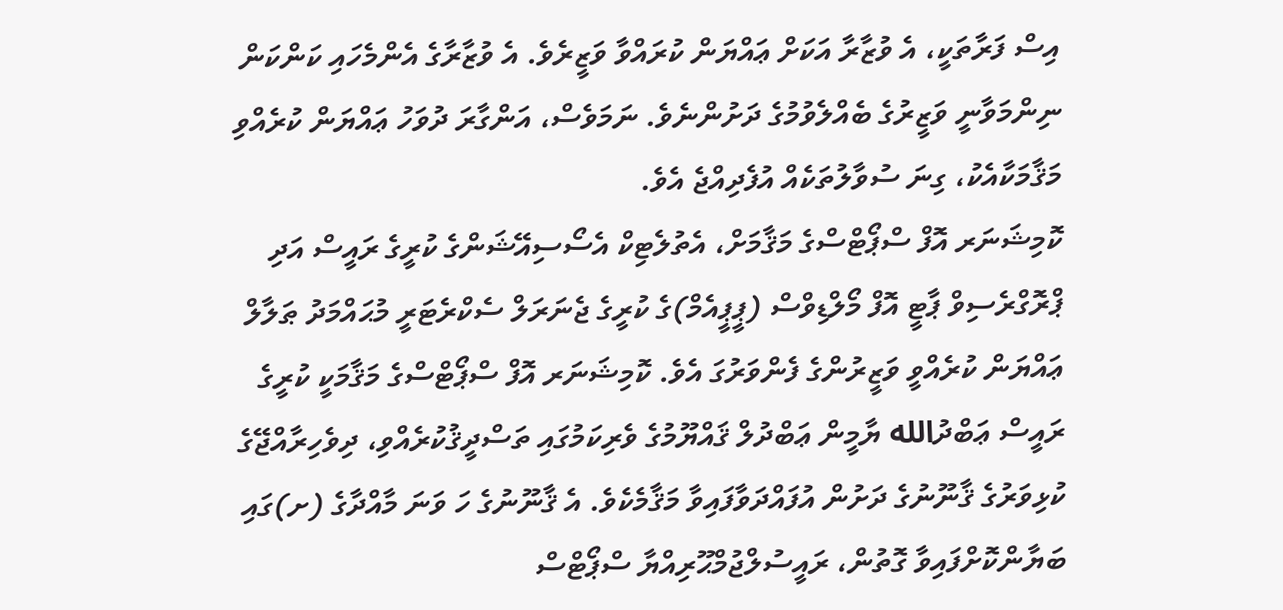އިސް ފަރާތަކީ، އެ ވުޒާރާ އަކަށް ޢައްޔަން ކުރައްވާ ވަޒީރެވެ. އެ ވުޒާރާގެ އެންމެހައި ކަންކަން ނިންމަވާނީ ވަޒީރުގެ ބެއްލެވުމުގެ ދަށުންނެވެ. ނަމަވެސް، އަންގާރަ ދުވަހު ޢައްޔަން ކުރެއްވި މަޤާމަކާއެކު، ގިނަ ސުވާލުތަކެއް އުފެދިއްޖެ އެވެ.
ކޮމިޝަނަރ އޮފް ސްޕޯޓްސްގެ މަޤާމަށް، އެތުލެޓިކް އެސޯސިއޭޝަންގެ ކުރީގެ ރައީސް އަދި ޕްރޮގްރެސިވް ޕާޓީ އޮފް މޯލްޑިވްސް (ޕީޕީއެމް)ގެ ކުރީގެ ޖެނަރަލް ސެކްރެޓަރީ މުޙައްމަދު ޠަލާލް ޢައްޔަން ކުރެއްވީ ވަޒީރުންގެ ފެންވަރުގަ އެވެ. ކޮމިޝަނަރ އޮފް ސްޕޯޓްސްގެ މަޤާމަކީ ކުރީގެ ރައީސް ޢަބްދުالله ޔާމީން ޢަބްދުލް ޤައްޔޫމުގެ ވެރިކަމުގައި ތަސްދީޤުކުރެއްވި، ދިވެހިރާއްޖޭގެ ކުޅިވަރުގެ ޤާނޫނުގެ ދަށުން އުފައްދަވާފައިވާ މަޤާމެކެވެ. އެ ޤާނޫނުގެ ހަ ވަނަ މާއްދާގެ (ށ)ގައި ބަޔާންކޮށްފައިވާ ގޮތުން، ރައީސުލްޖުމްޙޫރިއްޔާ ސްޕޯޓްސް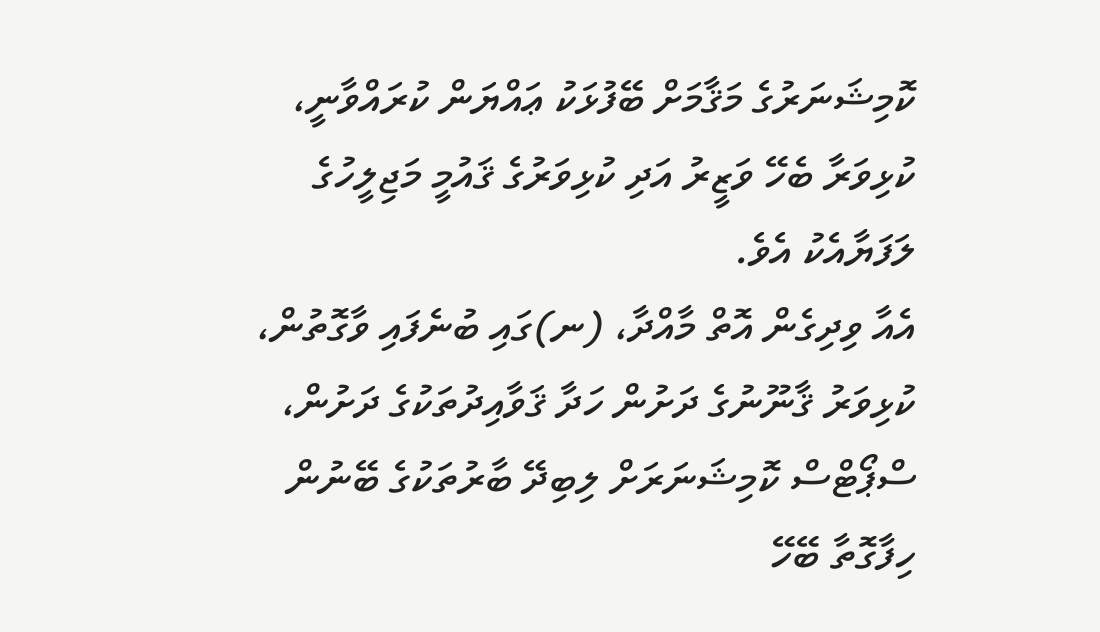ކޮމިޝަނަރުގެ މަޤާމަށް ބޭފުޅަކު ޢައްޔަން ކުރައްވާނީ، ކުޅިވަރާ ބެހޭ ވަޒީރު އަދި ކުޅިވަރުގެ ޤައުމީ މަޖިލީހުގެ ލަފަޔާއެކު އެވެ.
އެއާ ވިދިގެން އޮތް މާއްދާ، (ނ)ގައި ބުނެފައި ވާގޮތުން، ކުޅިވަރު ޤާނޫނުގެ ދަށުން ހަދާ ޤަވާއިދުތަކުގެ ދަށުން، ސްޕޯޓްސް ކޮމިޝަނަރަށް ލިބިދޭ ބާރުތަކުގެ ބޭނުން ހިފާގޮތާ ބޭހޭ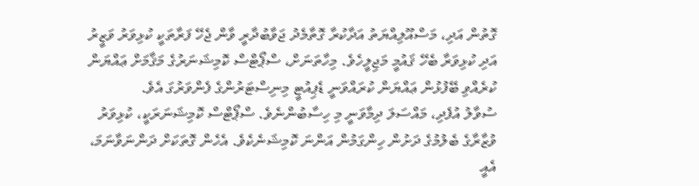ގޮތުން އަދި، މަސްއޫލިއްޔަތު އަދާކުރާ ގޮތާމެދު ޖަވާބުދާރީ ވާން ޖެހޭ ފަރާތަކީ ކުޅިވަރު ވަޒީރު އަދި ކުޅިވަރާ ބެހޭ ޤައުމީ މަޖިލީހެވެ. މިހާތަނަށް، ސްޕޯޓްސް ކޮމިޝަނަރުގެ މަޤާމަށް ޢައްޔަން ކުރެއްވި ބޭފުޅުން ޢައްޔަން ކުރައްވަނީ ޑެޕިއުޓީ މިނިސްޓަރުންގެ ފެންވަރުގަ އެވެ.
ސުވާލު އުފެދި، މައްސަލަ ދިމާވަނީ މި ހިސާބުންނެވެ. ސްޕޯޓްސް ކޮމިޝަނަރަކީ، ކުޅިވަރު ވުޒާރާގެ ބެލުމުގެ ދަށުން ހިންގަމުން އަންނަ ކޮމިޝަނެކެވެ. އެހެން ގޮތަކަށް ދަންނަވާނަމަ، އެއީ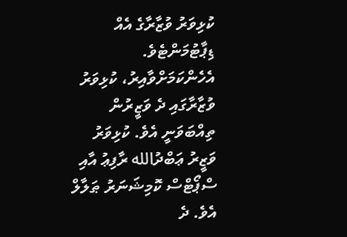ކުޅިވަރު ވުޒާރާގެ އެއް ޑިޕާޓުމަންޓެވެ. އެހެންކަމަށްވާއިރު، ކުޅިވަރު ވުޒާރާގައި ދެ ވަޒީރުން ތިއްބަވަނީ އެވެ. ކުޅިވަރު ވަޒީރު ޢަބްދުالله ރާފިޢު އާއި ސްޕޯޓްސް ކޮމިޝަނަރު ޠަލާލް އެވެ. ދެ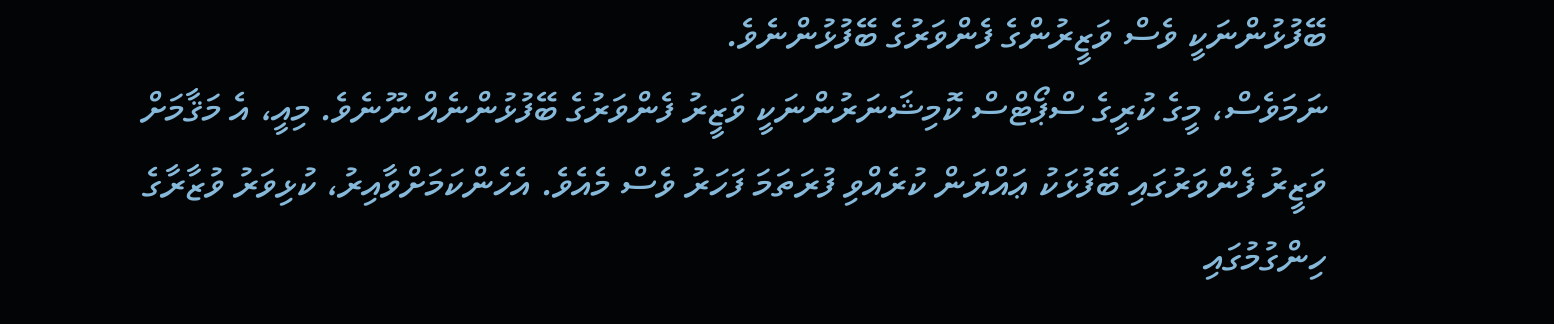ބޭފުޅުންނަކީ ވެސް ވަޒީރުންގެ ފެންވަރުގެ ބޭފުޅުންނެވެ.
ނަމަވެސް، މީގެ ކުރީގެ ސްޕޯޓްސް ކޮމިޝަނަރުންނަކީ ވަޒީރު ފެންވަރުގެ ބޭފުޅުންނެއް ނޫނެވެ. މިއީ، އެ މަޤާމަށް ވަޒީރު ފެންވަރުގައި ބޭފުޅަކު ޢައްޔަން ކުރެއްވި ފުރަތަމަ ފަހަރު ވެސް މެއެވެ. އެހެންކަމަށްވާއިރު، ކުޅިވަރު ވުޒާރާގެ ހިންގުމުގައި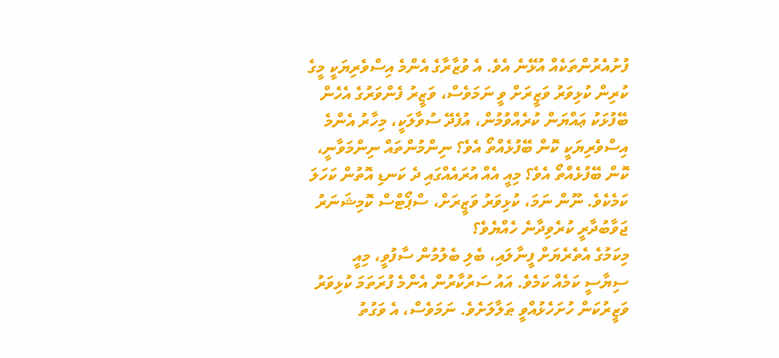ފުށުއެރުންތަކެއް އުޅޭނެ އެވެ. އެ ވުޒާރާގެ އެންމެ އިސްވެރިޔަކީ މީގެ ކުރިން ކުޅިވަރު ވަޒީރަށް ވީ ނަމަވެސް، ވަޒީރު ފެންވަރުގެ އެހެން ބޭފުޅަކު ޢައްޔަން ކުރެއްވުމުން، އުފެދޭ ސުވާލަކީ، މިހާރު އެންމެ އިސްވެރިޔަކީ ކޮން ބޭފުޅެއްތޯ އެވެ؟ ނިންމުންތައް ނިންމަވާނީ، ކޮން ބޭފުޅެއްތޯ އެވެ؟ މިއީ އެއް އުރައެއްގައި ދެ ކަނޑި އޮތުން ކަހަލަ ކަމެކެވެ. ނޫން ނަމަ، ކުޅިވަރު ވަޒީރަށް، ސްޕޯޓްސް ކޮމިޝަނަރު ޖަވާބުދާރީ ކުރެވިދާނެ ހެއްޔެވެ؟
މިކަމުގެ އެތެރެޔަށް ފީނާލައި، ބެލި ބެލުމުން ސާފުވީ، މިއީ ސިޔާސީ ކަމެއް ކަމެވެ. އައު ސަރުކާރުން އެންމެ ފުރަތަމަ ކުޅިވަރު ވަޒީރުކަން ހުށަހެޅުއްވީ ޠަލާލަށެވެ. ނަމަވެސް، އެ ވަގުތު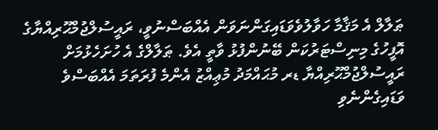ޠަލާލް އެ މަޤާމާ ހަވާލުވެވަޑައިގަންނަވަން އެއްބަސްނުވީ، ރައީސުލްޖުމްޙޫރިއްޔާގެ އޮފީހުގެ މިނިސްޓަރުކަން ބޭނުންފުޅު ވާތީ އެވެ. ޠަލާލްގެ އެ ހުށަހެޅުމަށް ރައީސުލްޖުމްޙޫރިއްޔާ ޑރ މުޙައްމަދު މުޢިއްޒު އެންމެ ފުރަތަމަ އެއްބަސްވެ ވަޑައިގެންނެވި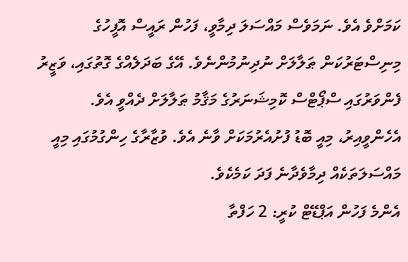ކަމަށްވެ އެވެ. ނަމަވެސް މައްސަލަ ދިމާވީ، ފަހުން ރައީސް އޮފީހުގެ މިނިސްޓަރުކަން ޠަލާލަށް ނުދިނުމުންނެވެ. އޭގެ ބަދަލެއްގެ ގޮތުގައި، ވަޒީރު ފެންވަރުގައި ސްޕޯޓްސް ކޮމިޝަނަރުގެ މަޤާމު ޠަލާލަށް ދެއްވީ އެވެ.
އެހެންވީއިރު، މިއީ ބޮޑު ފުށުއެރުމަކަށް ވާނެ އެވެ. ވުޒާރާގެ ހިންގުމުގައި މިއީ މައްސަލަތަކެއް ދިމާވެދާނެ ފަދަ ކަމެކެވެ.
އެންމެ ފަހުން އަޕްޑޭޓް ކުރީ: 2 ހަފްތާ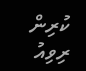ކުރިން
ރިވިއު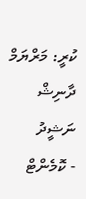ކުރީ: މަރްޔަމް ދާނިޝް ނަޝީދު
- ކޮމެންޓް